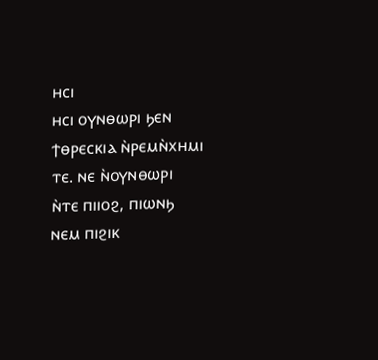ⲏⲥⲓ
ⲏⲥⲓ ⲟⲩⲛⲑⲱⲣⲓ ϧⲉⲛ ϯⲑⲣⲉⲥⲕⲓⲁ ⲛ̀ⲣⲉⲙⲛ̀ⲭⲏⲙⲓ ⲧⲉ. ⲛⲉ ⲛ̀ⲟⲩⲛⲑⲱⲣⲓ ⲛ̀ⲧⲉ ⲡⲓⲓⲟϩ, ⲡⲓⲱⲛϧ ⲛⲉⲙ ⲡⲓϩⲓⲕ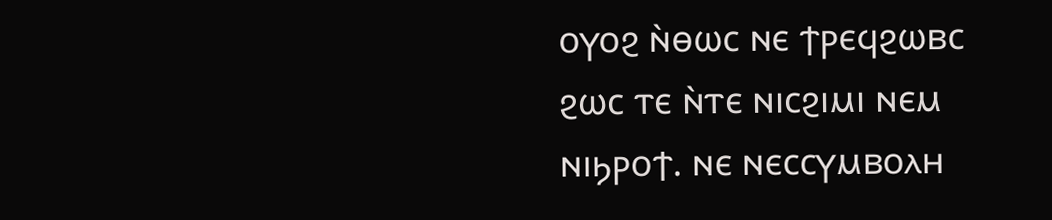ⲟⲩⲟϩ ⲛ̀ⲑⲱⲥ ⲛⲉ ϯⲣⲉϥϩⲱⲃⲥ ϩⲱⲥ ⲧⲉ ⲛ̀ⲧⲉ ⲛⲓⲥϩⲓⲙⲓ ⲛⲉⲙ ⲛⲓϧⲣⲟϯ. ⲛⲉ ⲛⲉⲥⲥⲩⲙⲃⲟⲗⲏ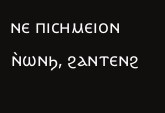ⲛⲉ ⲡⲓⲥⲏⲙⲉⲓⲟⲛ ⲛ̀ⲱⲛϧ, ϩⲁⲛⲧⲉⲛϩ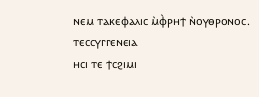ⲛⲉⲙ ⲧⲁⲕⲉⲫⲁⲗⲓⲥ ⲙ̀ⲫ̀ⲣⲏϯ ⲛ̀ⲟⲩⲑⲣⲟⲛⲟⲥ.
ⲧⲉⲥⲥⲩⲅⲅⲉⲛⲉⲓⲁ
ⲏⲥⲓ ⲧⲉ ϯⲥϩⲓⲙⲓ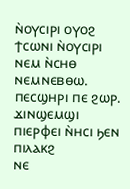ⲛ̀ⲟⲩⲥⲓⲣⲓ ⲟⲩⲟϩ ϯⲥⲱⲛⲓ ⲛ̀ⲟⲩⲥⲓⲣⲓ ⲛⲉⲙ ⲛ̀ⲥⲏⲑ ⲛⲉⲙⲛⲉⲃⲑⲱ. ⲡⲉⲥϣⲏⲣⲓ ⲡⲉ ϩⲱⲣ.
ϫⲓⲛϣⲉⲙϣⲓ
ⲡⲓⲉⲣⲫⲉⲓ ⲛ̀ⲏⲥⲓ ϧⲉⲛ ⲡⲓⲗⲁⲕϩ
ⲛⲉ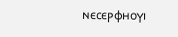ⲛⲉⲥⲉⲣⲫⲏⲟⲩⲓ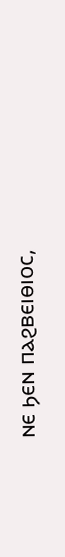ⲛⲉ ϧⲉⲛ ⲡⲁϩⲃⲉⲓⲑⲓⲟⲥ,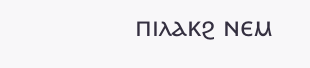ⲡⲓⲗⲁⲕϩ ⲛⲉⲙ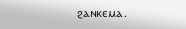ϩⲁⲛⲕⲉⲙⲁ.